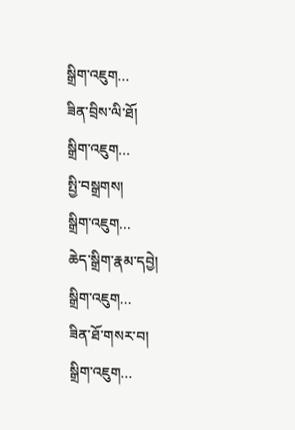སྒྲིག་འཇུག...
ཟིན་བྲིས་ལི་ཐོ།
སྒྲིག་འཇུག...
སྤྱི་བསྒྲགས།
སྒྲིག་འཇུག...
ཆེད་སྒྲིག་རྣམ་དབྱེ།
སྒྲིག་འཇུག...
ཟིན་ཐོ་གསར་བ།
སྒྲིག་འཇུག...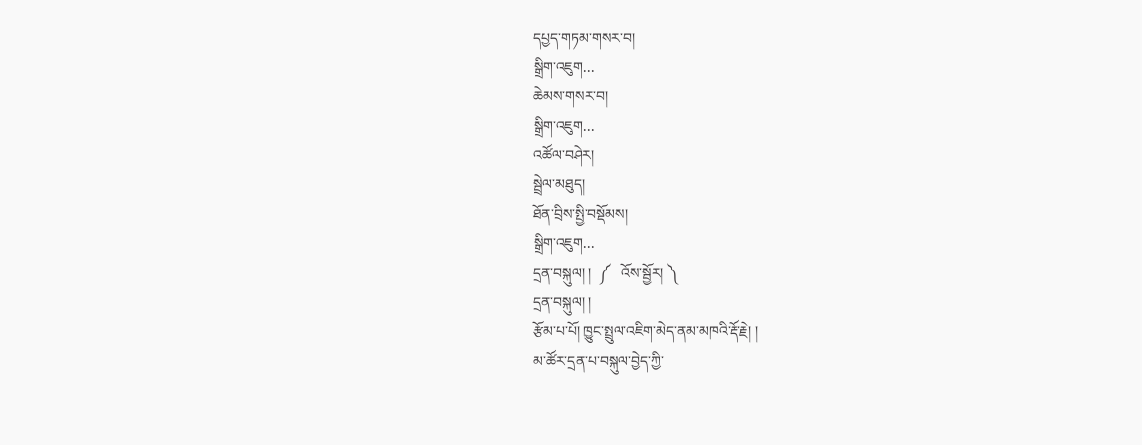དཔྱད་གཏམ་གསར་བ།
སྒྲིག་འཇུག...
ཆེམས་གསར་བ།
སྒྲིག་འཇུག...
འཚོལ་བཤེར།
སྦྲེལ་མཐུད།
ཐོན་བྲིས་སྤྱི་བསྡོམས།
སྒྲིག་འཇུག...
དྲན་བསྐུལ། །  ༼   འོས་སྦྱོར། ༽
དྲན་བསྐུལ། །
རྩོམ་པ་པོ། ཁྱུང་སྤྲུལ་འཇིག་མེད་ནམ་མཁའི་རྡོ་རྗེ། །
མ་ཚོར་དྲན་པ་བསྐུལ་བྱེད་ཀྱི་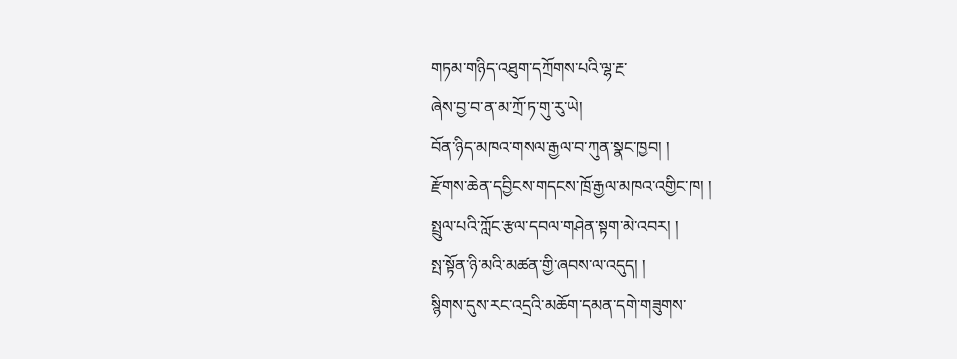གཏམ་གཉིད་འཐུག་དཀྲོགས་པའི་ལྷ་རྔ་
ཞེས་བྱ་བ་ན་མ་ཀྲོ་ཏ་གུ་རུ་ཡེ།
བོན་ཉིད་མཁའ་གསལ་རྒྱལ་བ་ཀུན་སྣང་ཁྱབ། །
རྫོགས་ཆེན་དབྱིངས་གདངས་ཁྲོ་རྒྱལ་མཁའ་འགྱིང་ཁ། །
སྤྲུལ་པའི་ཀློང་རྩལ་དབལ་གཤེན་སྟག་མེ་འབར། །
སྤ་སྟོན་ཉི་མའི་མཚན་གྱི་ཞབས་ལ་འདུད། །
སྙིགས་དུས་རང་འདྲའི་མཆོག་དམན་དགེ་གཟུགས་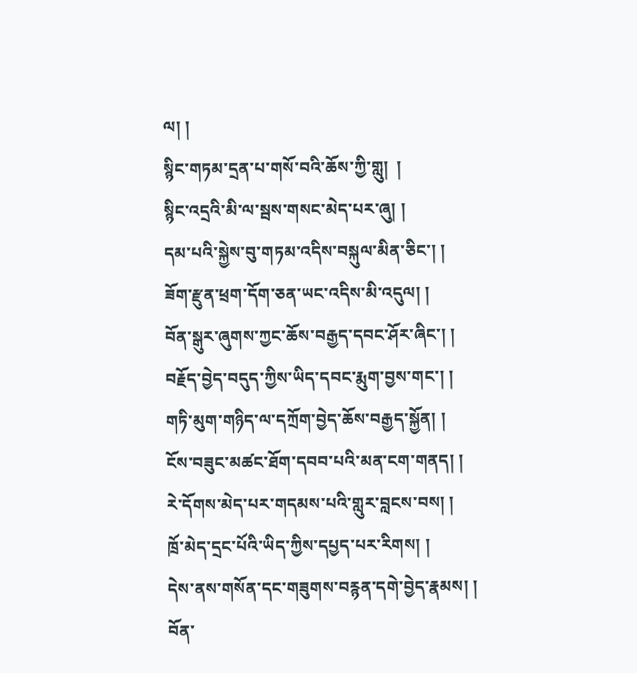ལ། །
སྙིང་གཏམ་དྲན་པ་གསོ་བའི་ཆོས་ཀྱི་གླུ།  །
སྙིང་འདྲའི་མི་ལ་སྦས་གསང་མེད་པར་ཞུ། །
དམ་པའི་སྐྱེས་བུ་གཏམ་འདིས་བསྐུལ་མིན་ཅིང་། །
ཟོག་རྫུན་ཕྲག་དོག་ཅན་ཡང་འདིས་མི་འདུལ། །
བོན་སྒུར་ཞུགས་ཀྱང་ཆོས་བརྒྱད་དབང་ཤོར་ཞིང་། །
བརྗོད་བྱེད་བདུད་ཀྱིས་ཡིད་དབང་རྨུག་བྱས་གང་། །
གཏི་མུག་གཉིད་ལ་དཀྲོག་བྱེད་ཆོས་བརྒྱད་སྐྱོན། །
ངོས་བཟུང་མཚང་ཐོག་དབབ་པའི་མན་ངག་གནད། །
རེ་དོགས་མེད་པར་གདམས་པའི་གླུར་བླངས་བས། །
ཁྲོ་མེད་དྲང་པོའི་ཡིད་ཀྱིས་དཔྱད་པར་རིགས། །
དེས་ནས་གསོན་དང་གཟུགས་བརྙན་དགེ་བྱེད་རྣམས། །
བོན་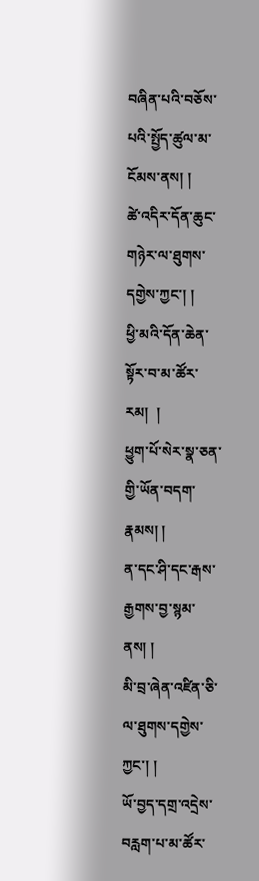བཞིན་པའི་བཅོས་པའི་སྤྱོད་ཚུལ་མ་ངོམས་ནས། །
ཚེ་འདིར་དོན་ཆུང་གཉེར་ལ་ཐུགས་དགྱེས་ཀྱང་། །
ཕྱི་མའི་དོན་ཆེན་སྟོར་བ་མ་ཚོར་རམ།  །
ཕྱུག་པོ་སེར་སྣ་ཅན་གྱི་ཡོན་བདག་རྣམས། །
ན་དང་ཤི་དང་རྒས་རྒྱགས་བྱ་སྙམ་ནས། །
མི་བྲ་ཞེན་འཛིན་ཅི་ལ་ཐུགས་དགྱེས་ཀྱང་། །
ཡོ་བྱད་དགྲ་འདྲེས་བརླག་པ་མ་ཚོར་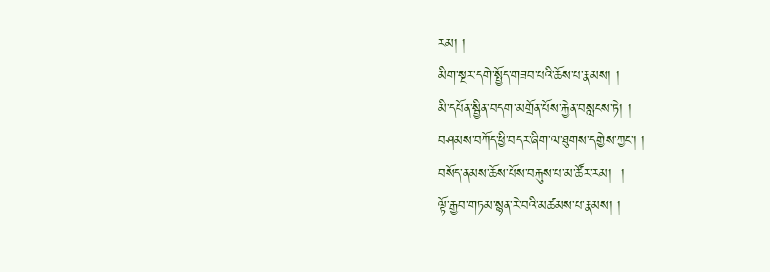རམ། །
མིག་སྔར་དགེ་སྤྱོད་གཟབ་པའི་ཆོས་པ་རྣམས། །
མི་དཔོན་སྦྱིན་བདག་མགྲོན་པོས་རྐྱེན་བསླངས་ཏེ། །
བཤམས་བཀོད་ཕྱི་བདར་ཞིག་ལ་ཐུགས་དགྱེས་ཀྱང་། །
བསོད་ནམས་ཆོས་པོས་བརྐུས་པ་མ་ཚོར་རམ།  །
ལྟོ་རྒྱབ་གཏམ་སྙན་རེ་བའི་མཚམས་པ་རྣམས། །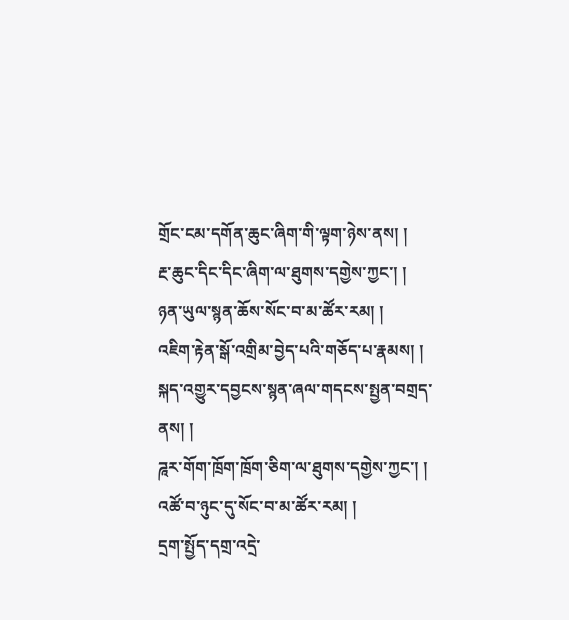གྲོང་ངམ་དགོན་ཆུང་ཞིག་གི་ལྟག་ཉེས་ནས། །
རྔ་ཆུང་དིང་དིང་ཞིག་ལ་ཐུགས་དགྱེས་ཀྱང་། །
ཉན་ཡུལ་སྙན་ཆོས་སོང་བ་མ་ཚོར་རམ། །
འཇིག་རྟེན་སྒོ་འགྲིམ་བྱེད་པའི་གཅོད་པ་རྣམས། །
སྐད་འགྱུར་དབྱངས་སྙན་ཞལ་གདངས་སྤྱན་བགྲད་ནས། །
ཌཱར་གོག་ཁྲོག་ཁྲོག་ཅིག་ལ་ཐུགས་དགྱེས་ཀྱང་། །
འཚོ་བ་ཉུང་དུ་སོང་བ་མ་ཚོར་རམ། །
དྲག་སྤྱོད་དགྲ་འདྲེ་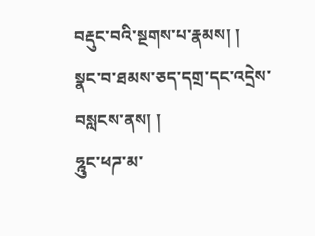བརྡུང་བའི་སྔགས་པ་རྣམས། །
སྣང་བ་ཐམས་ཅད་དགྲ་དང་འདྲེས་བསླངས་ནས། །
ཧྰུང་ཕཌ་མ་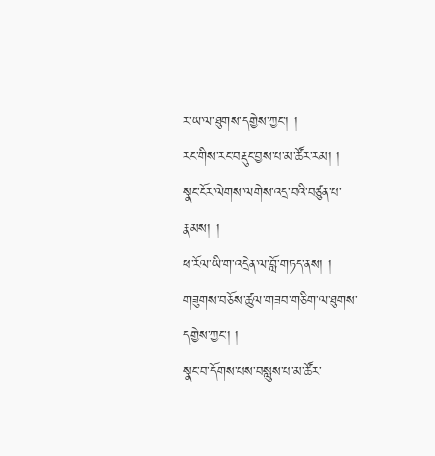ར་ཡ་ལ་ཐུགས་དགྱེས་ཀྱང་། །
རང་གིས་རང་བརྡུང་བྱས་པ་མ་ཚོར་རམ། །
སྣང་ངོར་ལེགས་ལགེས་འདྲ་བའི་བཙུན་པ་རྣམས། །
ཕ་རོལ་ཡི་ག་འདྲེན་ལ་བློ་གཏད་ནས། །
གཟུགས་བཅོས་ཚུལ་གཟབ་གཅིག་ལ་ཐུགས་དགྱེས་ཀྱང་། །
སྣང་བ་དོགས་པས་བསླུས་པ་མ་ཚོར་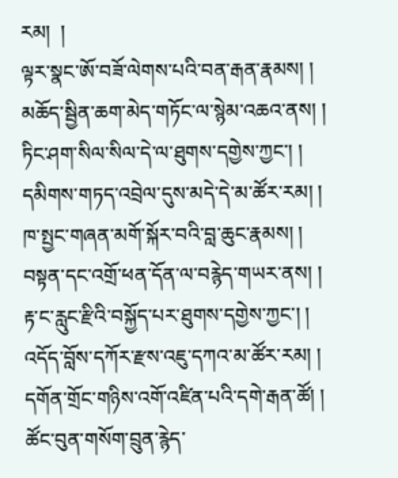རམ།  །
ལྟར་སྣང་ཨོ་བཟོ་ལེགས་པའི་བན་རྒན་རྣམས། །
མཆོད་སྦྱིན་ཆག་མེད་གཏོང་ལ་སྙེམ་འཆའ་ནས། །
ཏིང་ཤག་སིལ་སིལ་དེ་ལ་ཐུགས་དགྱེས་ཀྱང་། །
དམིགས་གཏད་འབྲེལ་དུས་མདེ་དེ་མ་ཚོར་རམ། །
ཁ་སྤྱང་གཞན་མགོ་སྐོར་བའི་བླ་ཆུང་རྣམས། །
བསྟན་དང་འགྲོ་ཕན་དོན་ལ་བརྙེད་གཡར་ནས། །
རྟ་ང་རླུང་རྫིའི་བསྐྱོད་པར་ཐུགས་དགྱེས་ཀྱང་། །
འདོད་བློས་དཀོར་རྫས་འཇུ་དཀའ་མ་ཚོར་རམ། །
དགོན་གྲོང་གཉིས་འགོ་འཛིན་པའི་དགེ་རྒན་ཚོ། །
ཚོང་བུན་གསོག་བྲུན་རྙེད་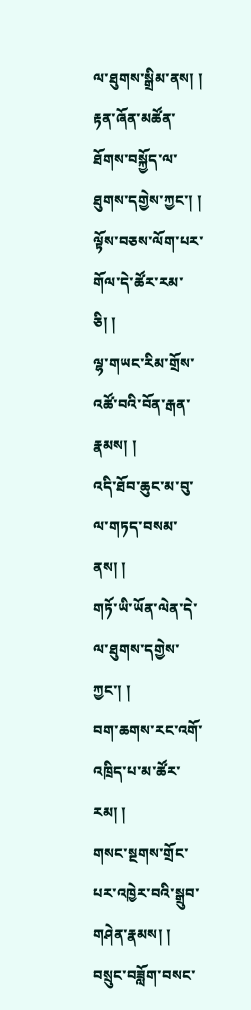ལ་ཐུགས་སྒྲིམ་ནས། །
རྟན་ཞོན་མཚོན་ཐོགས་བསྐྱོད་ལ་ཐུགས་དགྱེས་ཀྱང་། །
ལྟོས་བཅས་ལོག་པར་གོལ་དེ་ཚོར་རམ་ཅི། །
ལྷ་གཡང་རིམ་གྲོས་འཚོ་བའི་བོན་རྒན་རྣམས། །
འདི་ཐོབ་ཆུང་མ་བུ་ལ་གཏད་བསམ་ནས། །
གཏོ་ཡི་ཡོན་ལེན་དེ་ལ་ཐུགས་དགྱེས་ཀྱང་། །
བག་ཆགས་རང་འགོ་འཁྲིད་པ་མ་ཚོར་རམ། །
གསང་སྔགས་གྲོང་པར་འཁྱེར་བའི་སྒྲུབ་གཤེན་རྣམས། །
བསྲུང་བཟློག་བསང་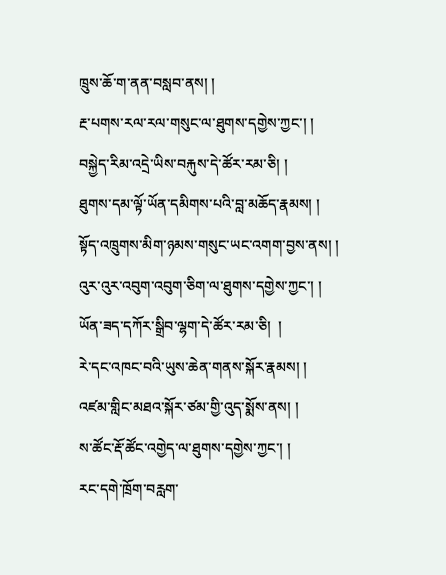ཁྲུས་ཆོ་ག་ནན་བསླབ་ནས། །
རྔ་པགས་རལ་རལ་གསུང་ལ་ཐུགས་དགྱེས་ཀྱང་། །
བསྐྱེད་རིམ་འདྲེ་ཡིས་བརྐུས་དེ་ཚོར་རམ་ཅི། །
ཐུགས་དམ་ལྟོ་ཡོན་དམིགས་པའི་བླ་མཆོད་རྣམས། །
སྟོད་འཁྲུགས་མིག་ཉམས་གསུང་ཡང་འགག་བྱས་ནས། །
འུར་འུར་འབུག་འབུག་ཅིག་ལ་ཐུགས་དགྱེས་ཀྱང་། །
ཡོན་ཟད་དཀོར་སྒྲིབ་ལྷག་དེ་ཚོར་རམ་ཅི།  །
རེ་དང་འཁང་བའི་ཡུས་ཆེན་གནས་སྐོར་རྣམས། །
འཛམ་གླིང་མཐའ་སྐོར་ཙམ་གྱི་འུད་སྨོས་ནས། །
ས་ཚོང་རྡོ་ཚོང་འགྱེད་ལ་ཐུགས་དགྱེས་ཀྱང་། །
རང་དགེ་ཁྲོག་བརླག་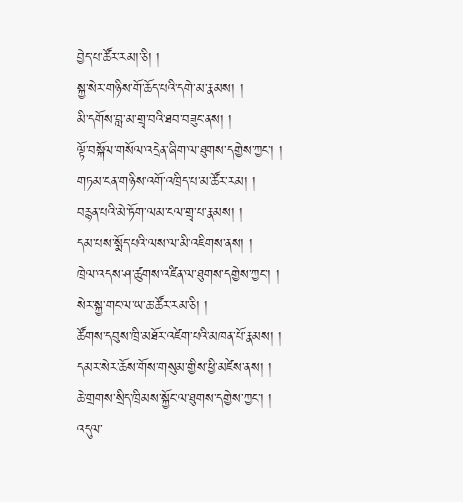བྱེད་པ་ཚོར་རམ།་ཅི། །
སྐྱ་སེར་གཉིས་གོ་ཆོད་པའི་དགེ་མ་རྣམས། །
མི་དགོས་བླ་མ་གྲྭ་བའི་ཐབ་བཟུང་ནས། །
ལྟོ་བསྐོལ་གསོལ་འདྲེན་ཞིག་ལ་ཐུགས་དགྱེས་ཀྱང་། །
གཏམ་ངན་གཉིས་འགོ་འཁྲིད་པ་མ་ཚོར་རམ། །
བརྙན་པའི་མེ་ཏོག་ལམ་ངལ་གྲྭ་པ་རྣམས། །
དམ་པས་སྨོད་པའི་ལས་ལ་མི་འཇིགས་ནས། །
ཁྲེལ་འདས་ཤ་ཚུགས་འཛིན་ལ་ཐུགས་དགྱེས་ཀྱང་། །
སེར་སྐྱ་གང་ལ་ཡ་ཆ་ཚོར་རམ་ཅི། །
ཚོགས་དབུས་ཁྲི་མཐོར་འཛེག་པའི་མཁན་པོ་རྣམས། །
དམར་སེར་ཆོས་གོས་གསུམ་གྱིས་ཕྱི་མཛེས་ནས། །
ཆེ་གྲགས་སྲིད་ཁྲིམས་སྐྱོང་ལ་ཐུགས་དགྱེས་ཀྱང་། །
འདུལ་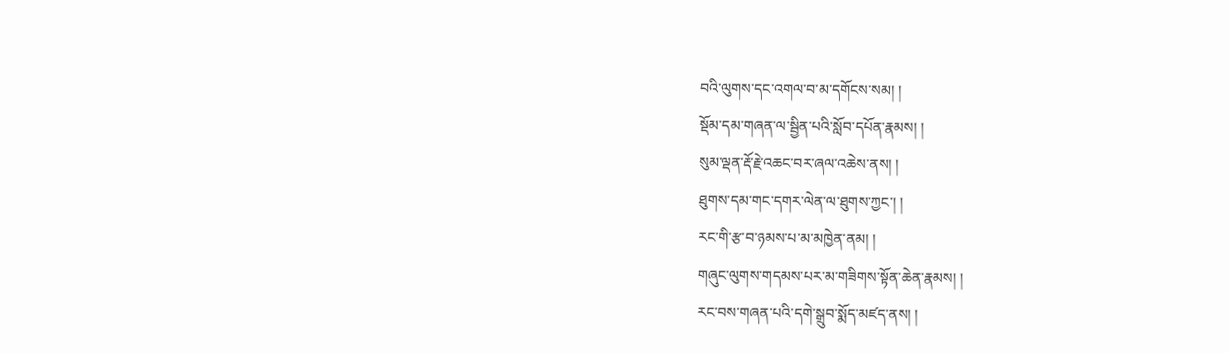བའི་ལུགས་དང་འགལ་བ་མ་དགོངས་སམ། །
སྡོམ་དམ་གཞན་ལ་སྦྱིན་པའི་སློབ་དཔོན་རྣམས། །
སུམ་ལྡན་རྡོ་རྗེ་འཆང་བར་ཞལ་འཆེས་ནས། །
ཐུགས་དམ་གང་དགར་ལེན་ལ་ཐུགས་ཀྱང་། །
རང་གི་རྩ་བ་ཉམས་པ་མ་མཁྱེན་ནམ། །
གཞུང་ལུགས་གདམས་པར་མ་གཟིགས་སྟོན་ཆེན་རྣམས། །
རང་བས་གཞན་པའི་དགེ་སྒྲུབ་སྨོད་མཛད་ནས། །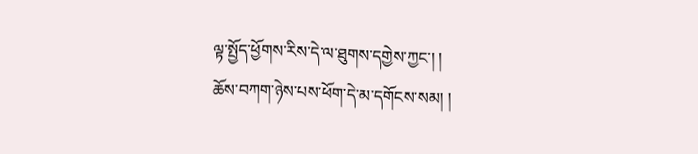ལྟ་སྤྱོད་ཕྱོགས་རིས་དེ་ལ་ཐུགས་དགྱེས་ཀྱང་། །
ཆོས་བཀག་ཉེས་པས་ཕོག་དེ་མ་དགོངས་སམ། །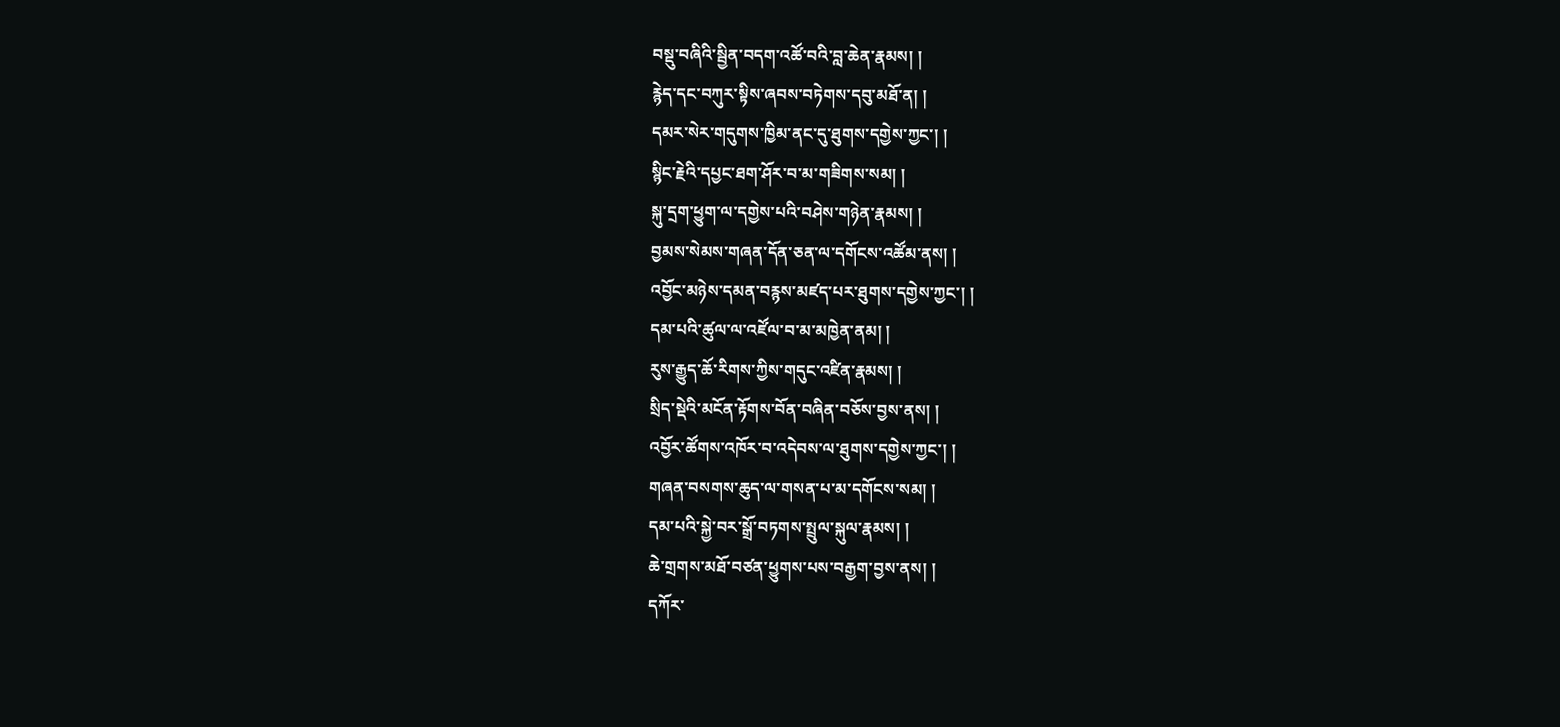བསྡུ་བཞིའི་སྦྱིན་བདག་འཚོ་བའི་བླ་ཆེན་རྣམས། །
རྙེད་དང་བཀུར་སྟིས་ཞབས་བཏེགས་དབུ་མཐོ་ན། །
དམར་སེར་གདུགས་ཁྱིམ་ནང་དུ་ཐུགས་དགྱེས་ཀྱང་། །
སྙིང་རྗེའི་དཔྱང་ཐག་ཤོར་བ་མ་གཟིགས་སམ། །
སྐུ་དྲག་ཕྱུག་ལ་དགྱེས་པའི་བཤེས་གཉེན་རྣམས། །
བྱམས་སེམས་གཞན་དོན་ཅན་ལ་དགོངས་འཚོམ་ནས། །
འབྱོང་མཉེས་དམན་བརྙས་མཛད་པར་ཐུགས་དགྱེས་ཀྱང་། །
དམ་པའི་ཚུལ་ལ་འཛོལ་བ་མ་མཁྱེན་ནམ། །
རུས་རྒྱུད་ཆོ་རིགས་ཀྱིས་གདུང་འཛིན་རྣམས། །
སྲིད་སྡེའི་མངོན་རྟོགས་བོན་བཞིན་བཅོས་བྱས་ནས། །
འབྱོར་ཚོགས་འཁོར་བ་འདེབས་ལ་ཐུགས་དགྱེས་ཀྱང་། །
གཞན་བསགས་ཆུད་ལ་གསན་པ་མ་དགོངས་སམ། །
དམ་པའི་སྐྱེ་བར་སྒྲོ་བཏགས་སྤྲུལ་སྐུལ་རྣམས། །
ཆེ་གྲགས་མཐོ་བཙན་ཕྱུགས་པས་བརྒྱག་བྱས་ནས། །
དཀོར་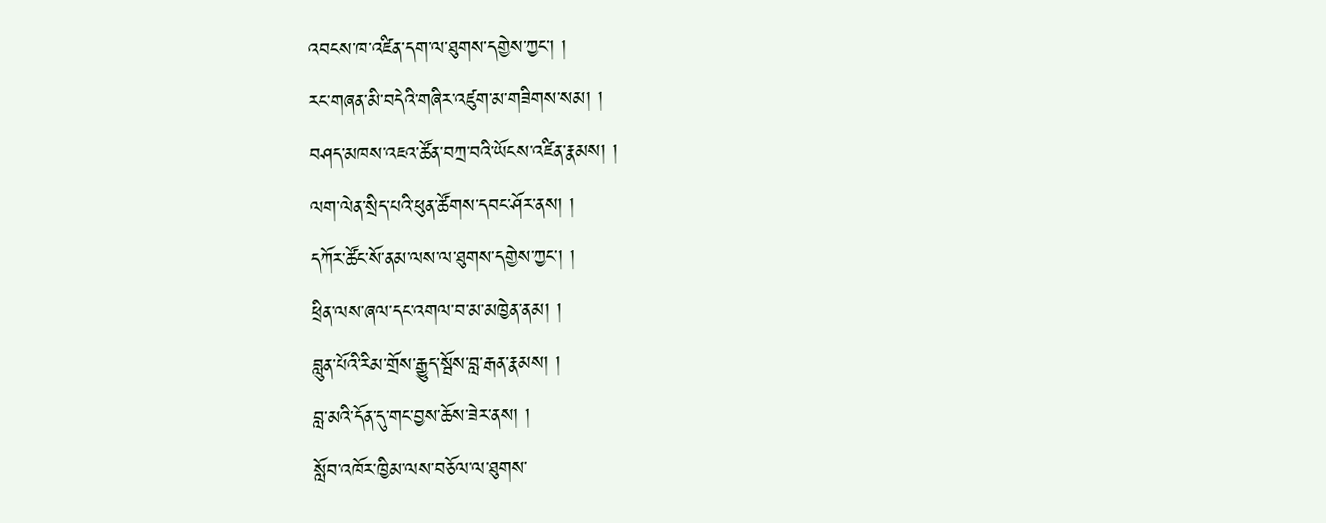འབངས་ཁ་འཛིན་དག་ལ་ཐུགས་དགྱེས་ཀྱང་། །
རང་གཞན་མི་བདེའི་གཞིར་འཛུག་མ་གཟིགས་སམ། །
བཤད་མཁས་འཇའ་ཚོན་བཀྲ་བའི་ཡོངས་འཛིན་རྣམས། །
ལག་ལེན་སྲིད་པའི་ཕུན་ཚོགས་དབང་ཤོར་ནས། །
དཀོར་ཚོང་སོ་ནམ་ལས་ལ་ཐུགས་དགྱེས་ཀྱང་། །
ཕྲིན་ལས་ཞལ་དང་འགལ་བ་མ་མཁྱེན་ནམ། །
བླུན་པོའི་རིམ་གྲོས་རྒྱུད་སྦོས་བླ་རྒན་རྣམས། །
བླ་མའི་དོན་དུ་གང་བྱས་ཆོས་ཟེར་ནས། །
སློབ་འཁོར་ཁྱིམ་ལས་བཅོལ་ལ་ཐུགས་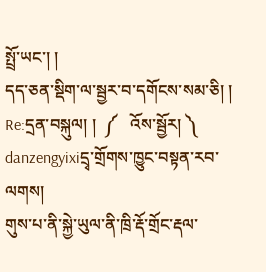སྤྲོ་ཡང་། །
དད་ཅན་སྡིག་ལ་སྦྱར་བ་དགོངས་སམ་ཅི། །
Re:དྲན་བསྐུལ། །  ༼   འོས་སྦྱོར། ༽
danzengyixiདྲྭ་གྲོགས་ཁྱུང་བསྟན་རབ་ལགས།
གུས་པ་ནི་སྐྱེ་ཡུལ་ནི་ཁྲི་རྡོ་གྲོང་རྡལ་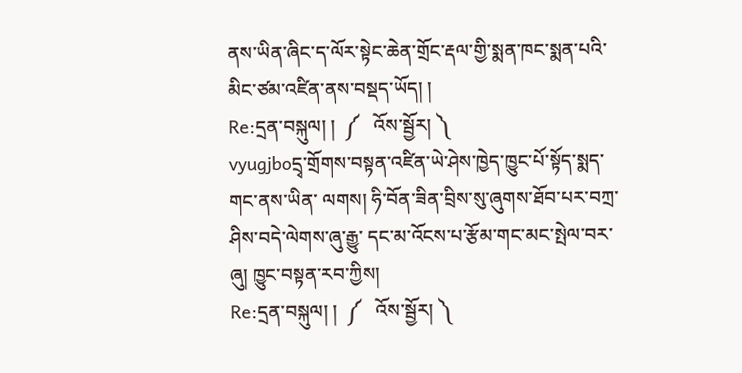ནས་ཡིན་ཞིང་ད་ལོར་སྟེང་ཆེན་གྲོང་རྡལ་གྱི་སྨན་ཁང་སྨན་པའི་མིང་ཙམ་འཛིན་ནས་བསྡད་ཡོད། །
Re:དྲན་བསྐུལ། །  ༼   འོས་སྦྱོར། ༽
vyugjboདྲྭ་གྲོགས་བསྟན་འཛིན་ཡེ་ཤེས་ཁྱེད་ཁྱུང་པོ་སྟོད་སྨད་གང་ནས་ཡིན་ ལགས། ཧི་བོན་ཟིན་བྲིས་སུ་ཞུགས་ཐོབ་པར་བཀྲ་ཤིས་བདེ་ལེགས་ཞུ་རྒྱུ་ དང་མ་འོངས་པ་རྩོམ་གང་མང་སྤེལ་བར་ཞུ། ཁྱུང་བསྟན་རབ་ཀྱིས།
Re:དྲན་བསྐུལ། །  ༼   འོས་སྦྱོར། ༽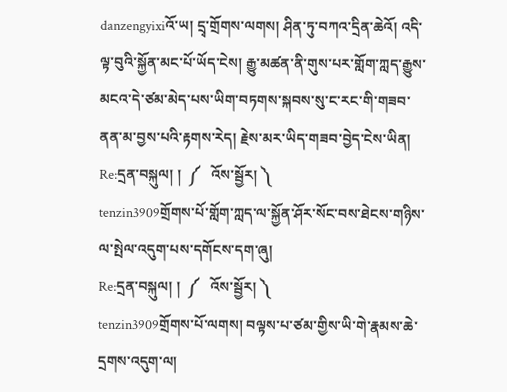danzengyixiའོ་ཡ། དྲྭ་གྲོགས་ལགས། ཤིན་ཏུ་བཀའ་དྲིན་ཆེའོ། འདི་ལྟ་བུའི་སྐྱོན་མང་པོ་ཡོད་ངེས། རྒྱུ་མཚན་ནི་གུས་པར་གློག་ཀླད་རྒྱུས་མངའ་དེ་ཙམ་མེད་པས་ཡིག་བཏགས་སྐབས་སུ་ང་རང་གི་གཟབ་ནན་མ་བྱས་པའི་རྟགས་རེད། རྗེས་མར་ཡིད་གཟབ་བྱེད་ངེས་ཡིན།
Re:དྲན་བསྐུལ། །  ༼   འོས་སྦྱོར། ༽
tenzin3909གྲོགས་པོ་གློག་ཀླད་ལ་སྐྱོན་ཤོར་སོང་བས་ཐེངས་གཉིས་ལ་སྤེལ་འདུག་པས་དགོངས་དག་ཞུ།
Re:དྲན་བསྐུལ། །  ༼   འོས་སྦྱོར། ༽
tenzin3909གྲོགས་པོ་ལགས། བལྟས་པ་ཙམ་གྱིས་ཡི་གེ་རྣམས་ཆེ་དྲགས་འདུག་ལ།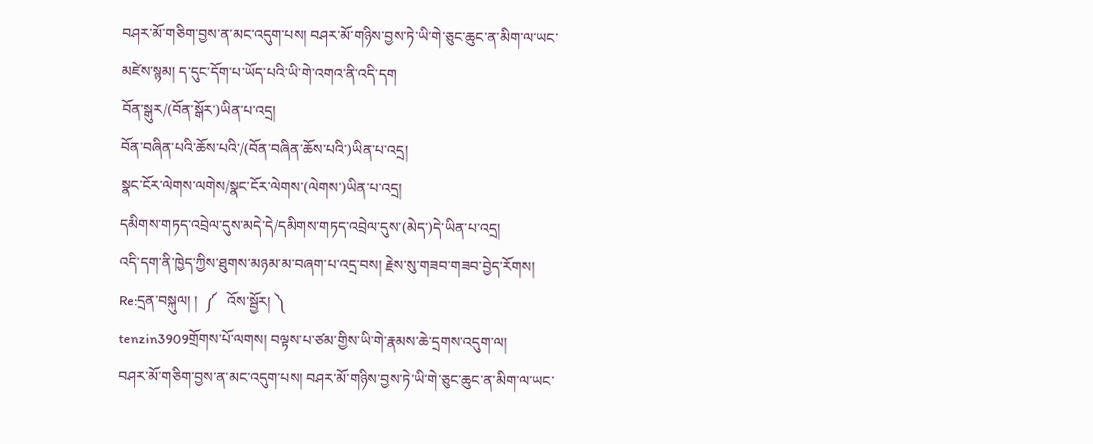བཤར་མོ་གཅིག་བྱས་ན་མང་འདུག་པས། བཤར་མོ་གཉིས་བྱས་ཏེ་ཡི་གེ་ཅུང་ཆུང་ན་མིག་ལ་ཡང་མཛེས་སྙམ། ད་དུང་དོག་པ་ཡོད་པའི་ཡི་གེ་འགའ་ནི་འདི་དག
བོན་སྒུར/(བོན་སྒོར་)ཡིན་པ་འདྲ།
བོན་བཞིན་པའི་ཆོས་པའི་/(བོན་བཞིན་ཆོས་པའི་)ཡིན་པ་འདྲ།
སྣང་ངོར་ལེགས་ལགེས/སྣང་ངོར་ལེགས་(ལེགས་)ཡིན་པ་འདྲ།
དམིགས་གཏད་འབྲེལ་དུས་མདེ་དེ/དམིགས་གཏད་འབྲེལ་དུས་(མེད་)དེ་ཡིན་པ་འདྲ།
འདི་དག་ནི་ཁྱེད་ཀྱིས་ཐུགས་མཉམ་མ་བཞག་པ་འདྲ་བས། རྗེས་སུ་གཟབ་གཟབ་བྱེད་རོགས།
Re:དྲན་བསྐུལ། །  ༼   འོས་སྦྱོར། ༽
tenzin3909གྲོགས་པོ་ལགས། བལྟས་པ་ཙམ་གྱིས་ཡི་གེ་རྣམས་ཆེ་དྲགས་འདུག་ལ།
བཤར་མོ་གཅིག་བྱས་ན་མང་འདུག་པས། བཤར་མོ་གཉིས་བྱས་ཏེ་ཡི་གེ་ཅུང་ཆུང་ན་མིག་ལ་ཡང་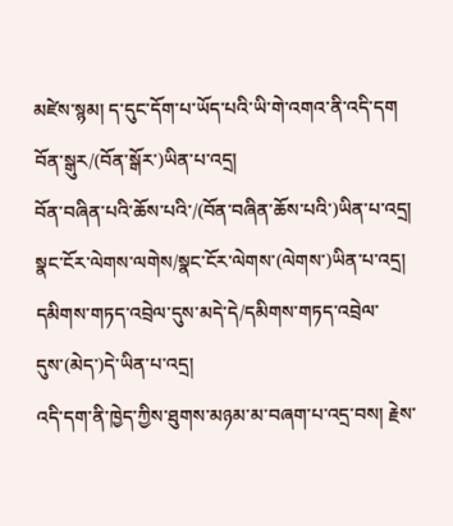མཛེས་སྙམ། ད་དུང་དོག་པ་ཡོད་པའི་ཡི་གེ་འགའ་ནི་འདི་དག
བོན་སྒུར/(བོན་སྒོར་)ཡིན་པ་འདྲ།
བོན་བཞིན་པའི་ཆོས་པའི་/(བོན་བཞིན་ཆོས་པའི་)ཡིན་པ་འདྲ།
སྣང་ངོར་ལེགས་ལགེས/སྣང་ངོར་ལེགས་(ལེགས་)ཡིན་པ་འདྲ།
དམིགས་གཏད་འབྲེལ་དུས་མདེ་དེ/དམིགས་གཏད་འབྲེལ་དུས་(མེད་)དེ་ཡིན་པ་འདྲ།
འདི་དག་ནི་ཁྱེད་ཀྱིས་ཐུགས་མཉམ་མ་བཞག་པ་འདྲ་བས། རྗེས་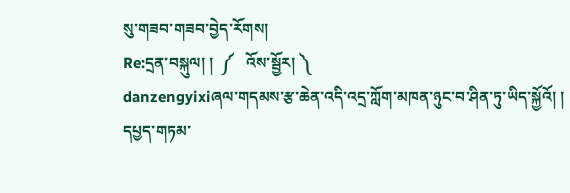སུ་གཟབ་གཟབ་བྱེད་རོགས།
Re:དྲན་བསྐུལ། །  ༼   འོས་སྦྱོར། ༽
danzengyixiཞལ་གདམས་རྩ་ཆེན་འདི་འདྲ་ཀློག་མཁན་ཉུང་བ་ཤིན་ཏུ་ཡིད་སྐྱོའོ། །
དཔྱད་གཏམ་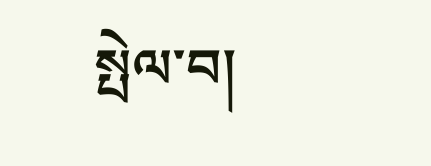སྤེལ་བ།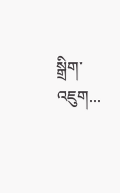སྒྲིག་འཇུག...